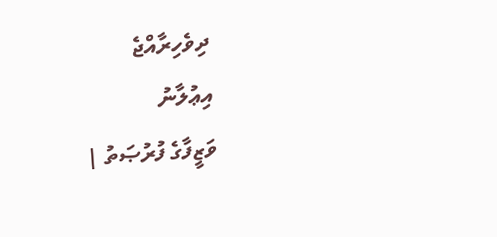ދިވެހިރާއްޖެ
އިޢުލާނު
ވަޒީފާގެ ފުރުޞަތު |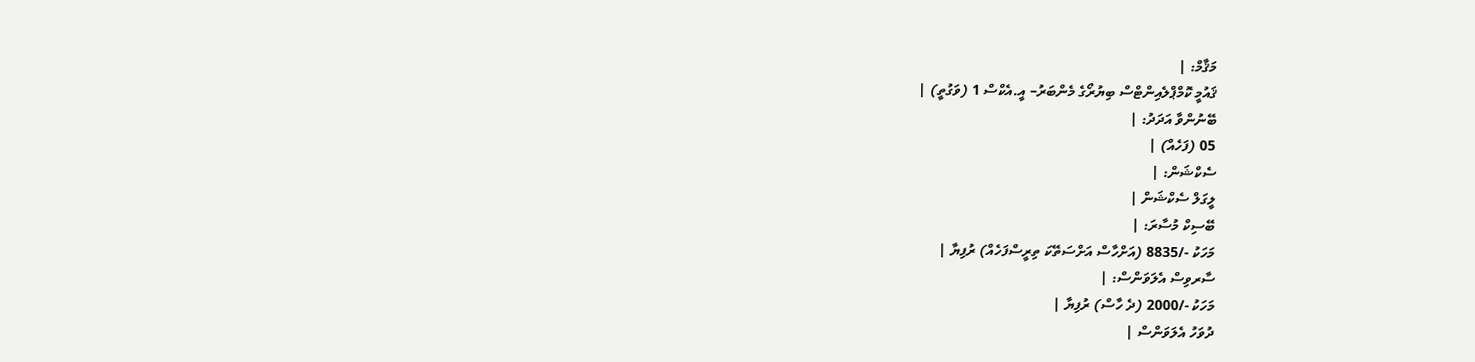މަޤާމް: |
ޤައުމީ ކޮމްޕްލެއިންޓްސް ބިޔުރޯގެ މެންބަރު– އީ.އެކްސް 1 (ވަގުތީ) |
ބޭނުންވާ އަދަދު: |
05 (ފަހެއް) |
ސެކްޝަން: |
ލީގަލް ސެކްޝަން |
ބޭސިކް މުސާރަ: |
މަހަކު -/8835 (އަށްހާސް އަށްސަތޭކަ ތިރީސްފަހެއް) ރުފިޔާ |
ސާރވިސް އެލަވަންސް: |
މަހަކު -/2000 (ދެ ހާސް) ރުފިޔާ |
ދުވަހު އެލަވަންސް |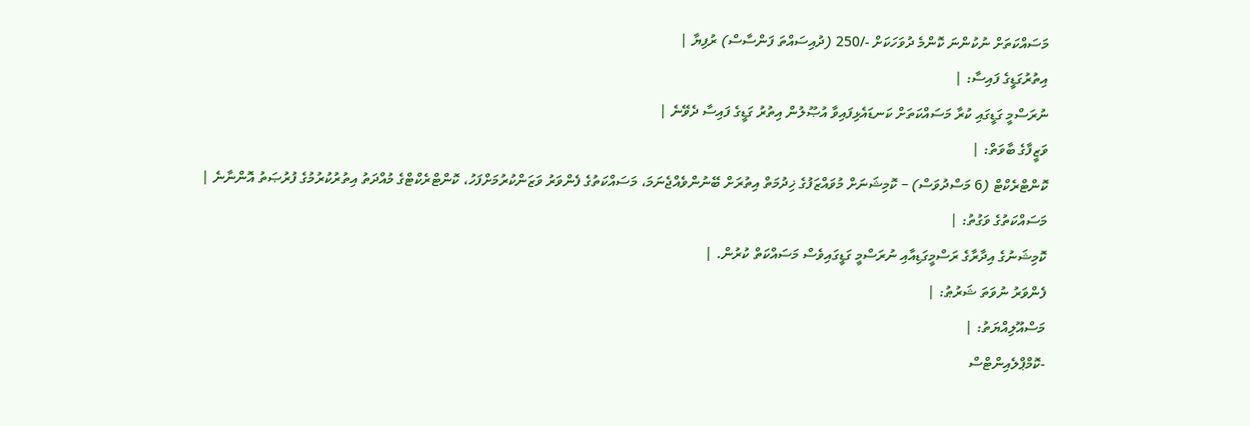މަސައްކަތަށް ނުކުންނަ ކޮންމެ ދުވަހަކަށް -/250 (ދުއިސައްތަ ފަންސާސް) ރުފިޔާ |
އިތުރުގަޑީގެ ފައިސާ: |
ނުރަސްމީ ގަޑީގައި ކުރާ މަސައްކަތަށް ކަނޑައެޅިފައިވާ އުޞޫލުން އިތުރު ގަޑީގެ ފައިސާ ދެވޭނެ |
ވަޒީފާގެ ބާވަތް: |
ކޮންޓްރެކްޓް (6 މަސްދުވަސް) – ކޮމިޝަނަށް މުވައްޒަފުގެ ޚިދުމަތް އިތުރަށް ބޭނުންވެއްޖެނަމަ، މަސައްކަތުގެ ފެންވަރު ވަޒަންކުރުމަށްފަހު، ކޮންޓްރެކްޓްގެ މުއްދަތު އިތުރުކުރުމުގެ ފުރުޞަތު އޮންނާނެ |
މަސައްކަތުގެ ވަގުތު: |
ކޮމިޝަނުގެ އިދާރާގެ ރަސްމީގަޑިއާއި ނުރަސްމީ ގަޑީގައިވެސް މަސައްކަތް ކުރުން. |
ފެންވަރު ނުވަތަ ޝަރުޠު: |
މަސްއޫލިއްޔަތު: |
-ކޮމްޕްލެއިންޓްސް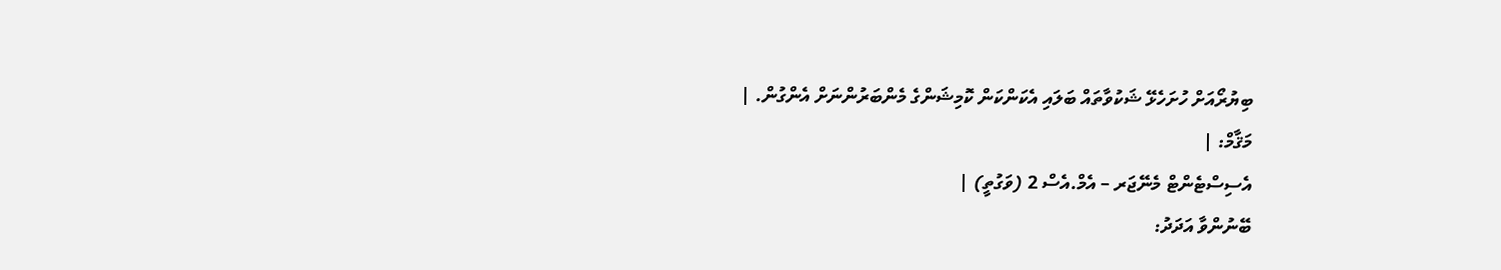ބިޔުރޯއަށް ހުށަހެޅޭ ޝަކުވާތައް ބަލައި އެކަންކަން ކޮމިޝަންގެ މެންބަރުންނަށް އެންގުން. |
މަޤާމް: |
އެސިސްޓެންޓް މެނޭޖަރ – އެމް.އެސް 2 (ވަގުތީ) |
ބޭނުންވާ އަދަދު: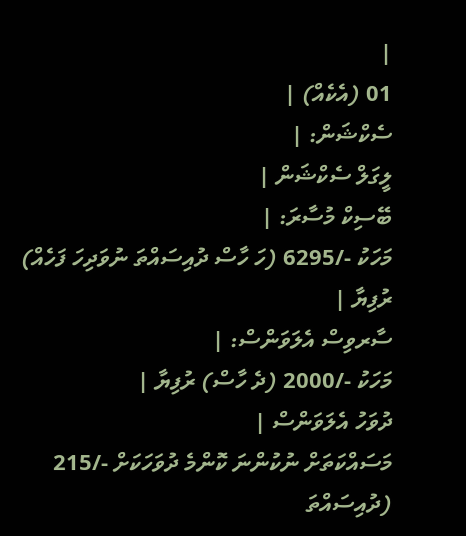|
01 (އެކެއް) |
ސެކްޝަން: |
ލީގަލް ސެކްޝަން |
ބޭސިކް މުސާރަ: |
މަހަކު -/6295 (ހަ ހާސް ދުއިސައްތަ ނުވަދިހަ ފަހެއް) ރުފިޔާ |
ސާރވިސް އެލަވަންސް: |
މަހަކު -/2000 (ދެ ހާސް) ރުފިޔާ |
ދުވަހު އެލަވަންސް |
މަސައްކަތަށް ނުކުންނަ ކޮންމެ ދުވަހަކަށް -/215 (ދުއިސައްތަ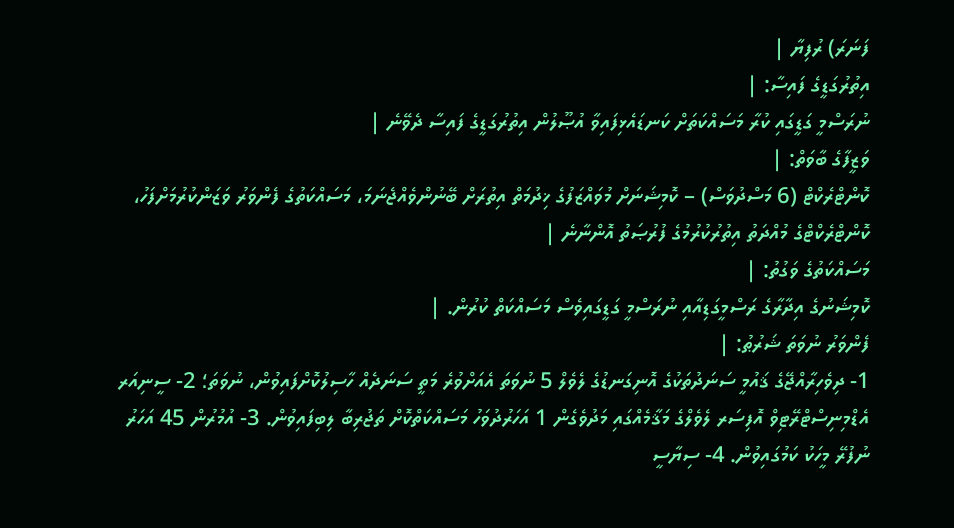ފަނަރަ) ރުފިޔާ |
އިތުރުގަޑީގެ ފައިސާ: |
ނުރަސްމީ ގަޑީގައި ކުރާ މަސައްކަތަށް ކަނޑައެޅިފައިވާ އުޞޫލުން އިތުރުގަޑީގެ ފައިސާ ދެވޭނެ |
ވަޒީފާގެ ބާވަތް: |
ކޮންޓްރެކްޓް (6 މަސްދުވަސް) – ކޮމިޝަނަށް މުވައްޒަފުގެ ޚިދުމަތް އިތުރަށް ބޭނުންވެއްޖެނަމަ، މަސައްކަތުގެ ފެންވަރު ވަޒަންކުރުމަށްފަހު، ކޮންޓްރެކްޓްގެ މުއްދަތު އިތުރުކުރުމުގެ ފުރުޞަތު އޮންނާނެ |
މަސައްކަތުގެ ވަގުތު: |
ކޮމިޝަނުގެ އިދާރާގެ ރަސްމީގަޑިއާއި ނުރަސްމީ ގަޑީގައިވެސް މަސައްކަތް ކުރުން. |
ފެންވަރު ނުވަތަ ޝަރުޠު: |
1- ދިވެހިރާއްޖޭގެ ޤައުމީ ސަނަދުތަކުގެ އޮނިގަނޑުގެ ލެވެލް 5 ނުވަތަ އެއަށްވުރެ މަތީ ސަނަދެއް ހާސިލުކޮށްފައިވުން، ނުވަތަ؛ 2- ސީނިއަރ އެޑްމިނިސްޓްރޭޓިވް އޮފިސަރ ލެވެލްގެ މަޤާމެއްގައި މަދުވެގެން 1 އަހަރުދުވަހު މަސައްކަތްކޮށް ތަޖުރިބާ ލިބިފައިވުން. 3- އުމުރުން 45 އަހަރު ނުފުރޭ މީހަކު ކަމުގައިވުން. 4- ސިޔާސީ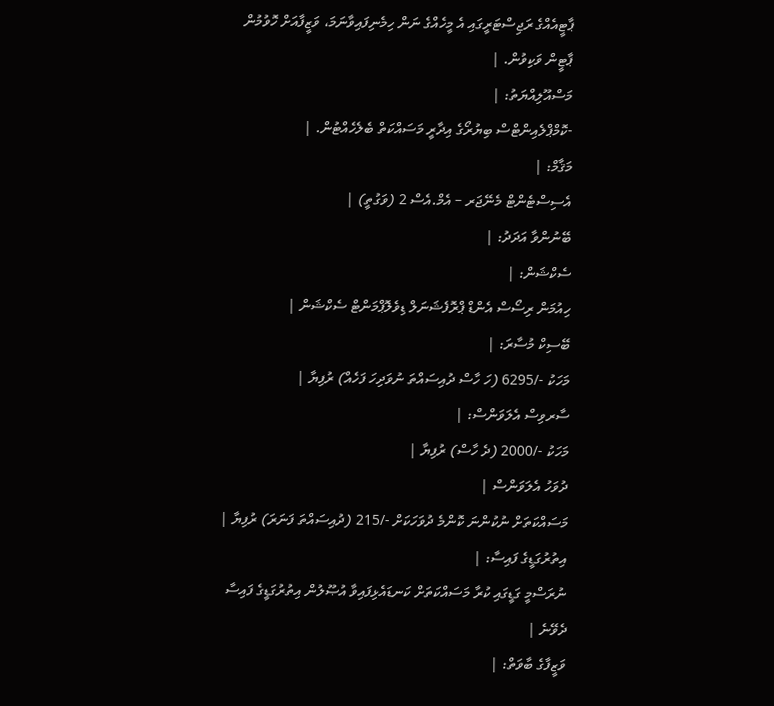ޕާޓީއެއްގެ ރަޖިސްޓަރީގައި އެ މީހެއްގެ ނަން ހިމެނިފައިވާނަމަ، ވަޒީފާއަށް ހޮވުމުން ޕާޓީން ވަކިވުން. |
މަސްއޫލިއްޔަތު: |
-ކޮމްޕްލެއިންޓްސް ބިޔުރޯގެ އިދާރީ މަސައްކަތް ބެލެހެއްޓުން. |
މަޤާމް: |
އެސިސްޓެންޓް މެނޭޖަރ – އެމް.އެސް 2 (ވަގުތީ) |
ބޭނުންވާ އަދަދު: |
ސެކްޝަން: |
ހިއުމަން ރިސޯސް އެންޑް ޕްރޮފެޝަނަލް ޑިވެލޮޕްމަންޓް ސެކްޝަން |
ބޭސިކް މުސާރަ: |
މަހަކު -/6295 (ހަ ހާސް ދުއިސައްތަ ނުވަދިހަ ފަހެއް) ރުފިޔާ |
ސާރވިސް އެލަވަންސް: |
މަހަކު -/2000 (ދެ ހާސް) ރުފިޔާ |
ދުވަހު އެލަވަންސް |
މަސައްކަތަށް ނުކުންނަ ކޮންމެ ދުވަހަކަށް -/215 (ދުއިސައްތަ ފަނަރަ) ރުފިޔާ |
އިތުރުގަޑީގެ ފައިސާ: |
ނުރަސްމީ ގަޑީގައި ކުރާ މަސައްކަތަށް ކަނޑައެޅިފައިވާ އުޞޫލުން އިތުރުގަޑީގެ ފައިސާ ދެވޭނެ |
ވަޒީފާގެ ބާވަތް: |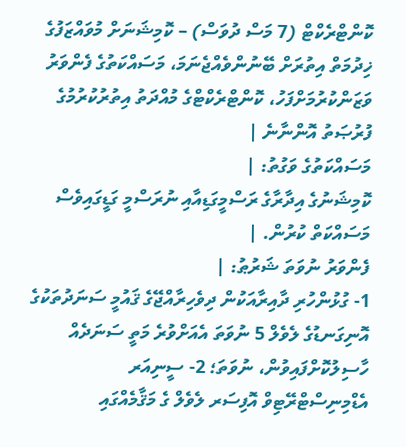ކޮންޓްރެކްޓް (7 މަސް ދުވަސް) – ކޮމިޝަނަށް މުވައްޒަފުގެ ޚިދުމަތް އިތުރަށް ބޭނުންވެއްޖެނަމަ، މަސައްކަތުގެ ފެންވަރު ވަޒަންކުރުމަށްފަހު، ކޮންޓްރެކްޓްގެ މުއްދަތު އިތުރުކުރުމުގެ ފުރުޞަތު އޮންނާނެ |
މަސައްކަތުގެ ވަގުތު: |
ކޮމިޝަނުގެ އިދާރާގެ ރަސްމީގަޑިއާއި ނުރަސްމީ ގަޑީގައިވެސް މަސައްކަތް ކުރުން. |
ފެންވަރު ނުވަތަ ޝަރުޠު: |
1- ގުޅުންހުރި ދާއިރާއަކުން ދިވެހިރާއްޖޭގެ ޤައުމީ ސަނަދުތަކުގެ އޮނިގަނޑުގެ ލެވެލް 5 ނުވަތަ އެއަށްވުރެ މަތީ ސަނަދެއް ހާސިލުކޮށްފައިވުން، ނުވަތަ؛ 2- ސީނިއަރ އެޑްމިނިސްޓްރޭޓިވް އޮފިސަރ ލެވެލް ގެ މަޤާމެއްގައި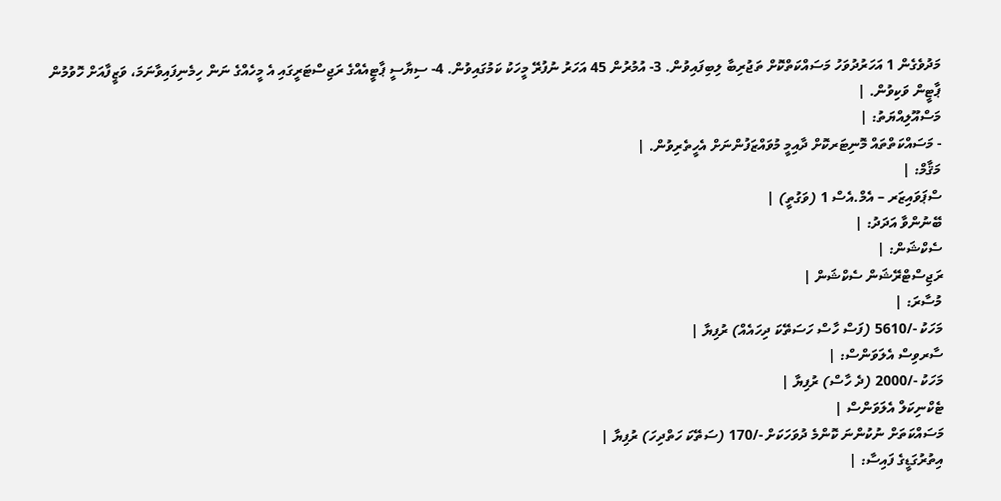މަދުވެގެން 1 އަހަރުދުވަހު މަސައްކަތްކޮށް ތަޖުރިބާ ލިބިފައިވުން. 3- އުމުރުން 45 އަހަރު ނުފުރޭ މީހަކު ކަމުގައިވުން. 4- ސިޔާސީ ޕާޓީއެއްގެ ރަޖިސްޓަރީގައި އެ މީހެއްގެ ނަން ހިމެނިފައިވާނަމަ، ވަޒީފާއަށް ހޮވުމުން ޕާޓީން ވަކިވުން. |
މަސްއޫލިއްޔަތު: |
- މަސައްކަތްތައް މޮނިޓަރކޮށް ދާއިމީ މުވައްޒަފުންނަށް އެހީތެރިވުން. |
މަޤާމް: |
ސްޕަވައިޒަރ – އެމް.އެސް 1 (ވަގުތީ) |
ބޭނުންވާ އަދަދު: |
ސެކްޝަން: |
ރަޖިސްޓްރޭޝަން ސެކްޝަން |
މުސާރަ: |
މަހަކު -/5610 (ފަސް ހާސް ހަސަތޭކަ ދިހައެއް) ރުފިޔާ |
ސާރވިސް އެލަވަންސް: |
މަހަކު -/2000 (ދެ ހާސް) ރުފިޔާ |
ޓެކްނިކަލް އެލަވަންސް |
މަސައްކަތަށް ނުކުންނަ ކޮންމެ ދުވަހަކަށް -/170 (ސަތޭކަ ހަތްދިހަ) ރުފިޔާ |
އިތުރުގަޑީގެ ފައިސާ: |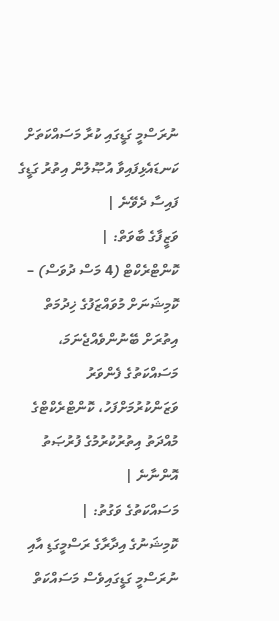ނުރަސްމީ ގަޑީގައި ކުރާ މަސައްކަތަށް ކަނޑައެޅިފައިވާ އުޞޫލުން އިތުރު ގަޑީގެ ފައިސާ ދެވޭނެ |
ވަޒީފާގެ ބާވަތް: |
ކޮންޓްރެކްޓް (4 މަސް ދުވަސް) – ކޮމިޝަނަށް މުވައްޒަފުގެ ޚިދުމަތް އިތުރަށް ބޭނުންވެއްޖެނަމަ، މަސައްކަތުގެ ފެންވަރު ވަޒަންކުރުމަށްފަހު، ކޮންޓްރެކްޓްގެ މުއްދަތު އިތުރުކުރުމުގެ ފުރުޞަތު އޮންނާނެ |
މަސައްކަތުގެ ވަގުތު: |
ކޮމިޝަނުގެ އިދާރާގެ ރަސްމީގަޑި އާއި ނުރަސްމީ ގަޑީގައިވެސް މަސައްކަތް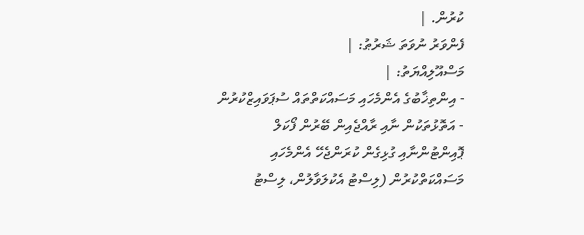ކުރުން. |
ފެންވަރު ނުވަތަ ޝަރުޠު: |
މަސްއޫލިއްޔަތު: |
- އިންތިޚާބުގެ އެންމެހައި މަސައްކަތްތައް ސުޕަވައިޒްކުރުން - އަތޮޅުތަކުން ނާއި ރާއްޖެއިން ބޭރުން ފޯކަލް ޕޮއިންޓުންނާއި ގުޅިގެން ކުރަންޖެހޭ އެންމެހައި މަސައްކަތްކުރުން (ލިސްޓު އެކުލަވާލުން، ލިސްޓު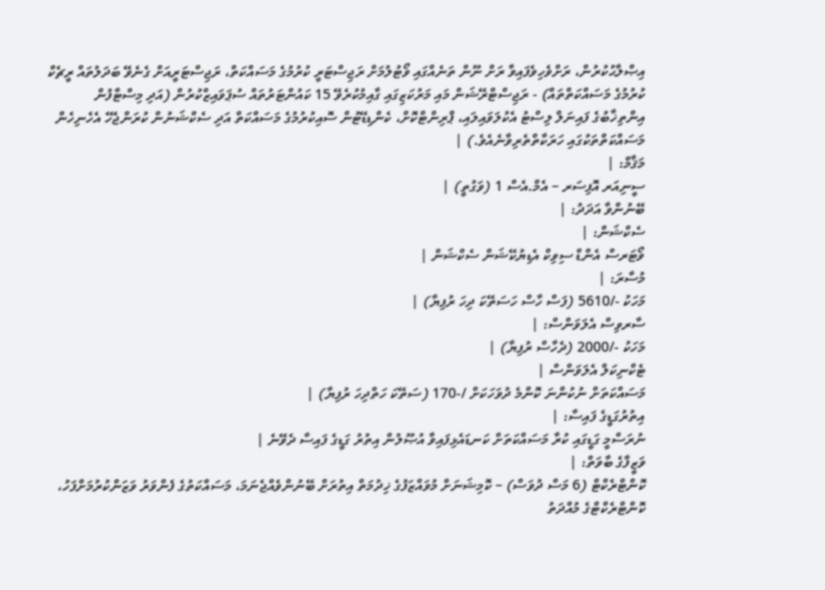އިޞްލާޙުކުރުން، ރަށްވެހިވެފައިވާ ރަށް ނޫން ތަނެއްގައި ވޯޓުލުމަށް ރަޖިސްޓަރީ ކުރުމުގެ މަސައްކަތް، ރަޖިސްޓަރީއަށް ގެނެވޭ ބަދަލުތައް ރީޗެކް ކުރުމުގެ މަސައްކަތްތައް) - ރަޖިސްޓްރޭޝަން މައި މަރުކަޒިގައި ގާއިމުކުރެވޭ 15 ކައުންޓަރުތައް ސުޕަވައިޒްކުރުން (އަދި މިސްޓާފުން އިންތިޚާބުގެ ފައިނަލް ލިސްޓު އެކުލަވައިލައި، ޕްރިންޓްކޮށް، ކެންޑިޑޭޓުން ސޮއިކުރުމުގެ މަސައްކަތް އަދި ސެކްޝަނުން ކުރަންޖެހޭ އެހެނިހެން މަސައްކަތްތަކުގައި ހަރަކާތްތެރިވާނެއެވެ.) |
މަޤާމް: |
ސީނިއަރ އޮފިސަރ – އެމް.އެސް 1 (ވަގުތީ) |
ބޭނުންވާ އަދަދު: |
ސެކްޝަން: |
ވޯޓަރސް އެންޑް ސިވިކް އެޑިޔުކޭޝަން ސެކްޝަން |
މުސާރަ: |
މަހަކު -/5610 (ފަސް ހާސް ހަސަތޭކަ ދިހަ ރުފިޔާ) |
ސާރވިސް އެލަވަންސް: |
މަހަކު -/2000 (ދެހާސް ރުފިޔާ) |
ޓެކްނިކަލް އެލަވަންސް |
މަސައްކަތަށް ނުކުންނަ ކޮންމެ ދުވަހަކަށް /-170 (ސަތޭކަ ހަތްދިހަ ރުފިޔާ) |
އިތުރުގަޑީގެ ފައިސާ: |
ނުރަސްމީ ގަޑީގައި ކުރާ މަސައްކަތަށް ކަނޑައެޅިފައިވާ އުޞޫލުން އިތުރު ގަޑީގެ ފައިސާ ދެވޭނެ |
ވަޒީފާގެ ބާވަތް: |
ކޮންޓްރެކްޓް (6 މަސް ދުވަސް) – ކޮމިޝަނަށް މުވައްޒަފުގެ ޚިދުމަތް އިތުރަށް ބޭނުންވެއްޖެނަމަ، މަސައްކަތުގެ ފެންވަރު ވަޒަންކުރުމަށްފަހު، ކޮންޓްރެކްޓްގެ މުއްދަތު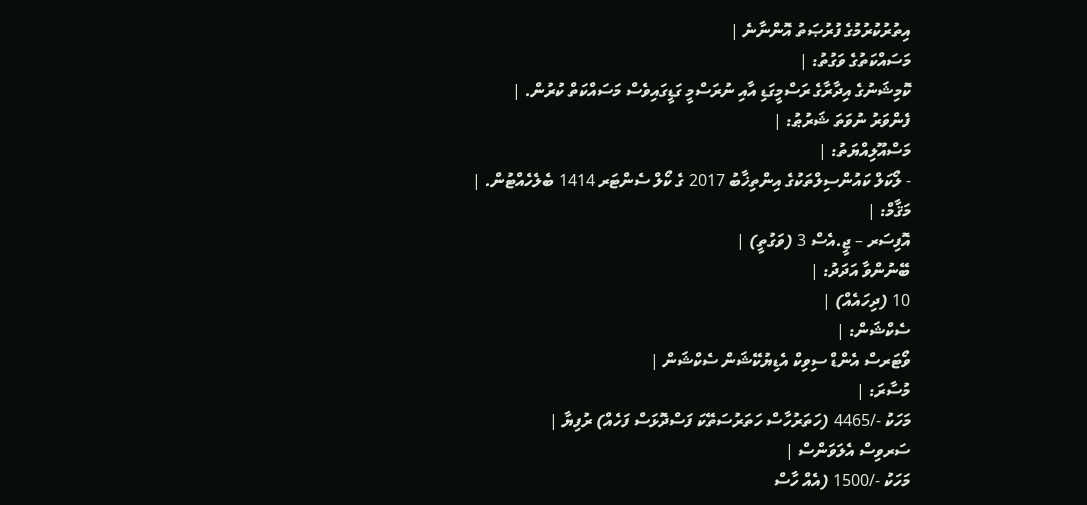އިތުރުކުރުމުގެ ފުރުޞަތު އޮންނާނެ |
މަސައްކަތުގެ ވަގުތު: |
ކޮމިޝަނުގެ އިދާރާގެ ރަސްމީގަޑި އާއި ނުރަސްމީ ގަޑީގައިވެސް މަސައްކަތް ކުރުން. |
ފެންވަރު ނުވަތަ ޝަރުޠު: |
މަސްއޫލިއްޔަތު: |
- ލޯކަލް ކައުންސިލްތަކުގެ އިންތިޚާބު 2017 ގެ ކޯލް ސެންޓަރ 1414 ބެލެހެއްޓުން. |
މަޤާމް: |
އޮފިސަރ – ޖީ.އެސް 3 (ވަގުތީ) |
ބޭނުންވާ އަދަދު: |
10 (ދިހައެއް) |
ސެކްޝަން: |
ވޯޓަރސް އެންޑް ސިވިކް އެޑިޔުކޭޝަން ސެކްޝަން |
މުސާރަ: |
މަހަކު -/4465 (ހަތަރުހާސް ހަތަރުސަތޭކަ ފަސްދޮޅަސް ފަހެއް) ރުފިޔާ |
ސަރވިސް އެލަވަންސް |
މަހަކު -/1500 (އެއް ހާސް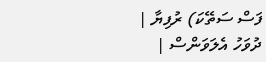ފަސް ސަތޭކަ) ރުފިޔާ |
ދުވަހު އެލަވަންސް |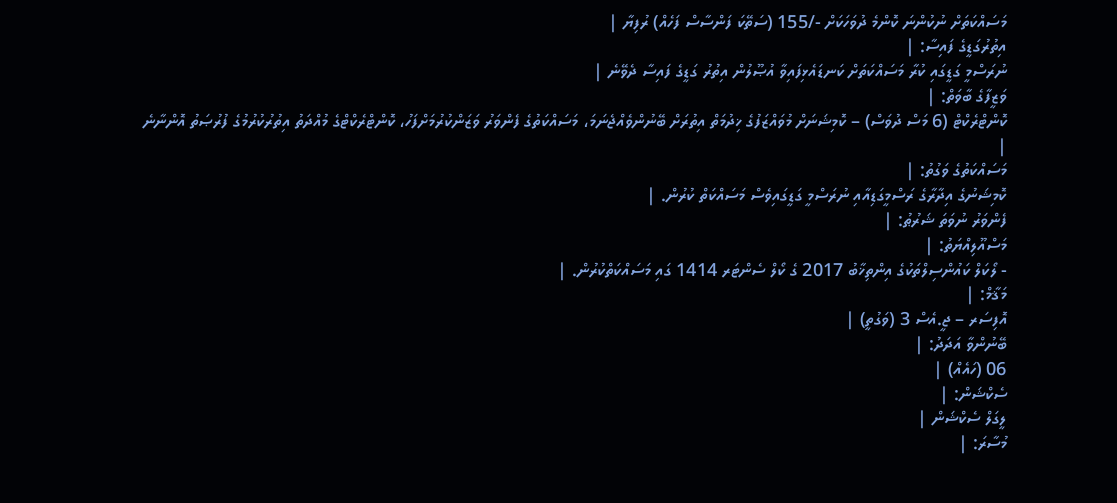މަސައްކަތަށް ނުކުންނަ ކޮންމެ ދުވަހަކަށް -/155 (ސަތޭކަ ފަންސާސް ފަހެއް) ރުފިޔާ |
އިތުރުގަޑީގެ ފައިސާ: |
ނުރަސްމީ ގަޑީގައި ކުރާ މަސައްކަތަށް ކަނޑައެޅިފައިވާ އުޞޫލުން އިތުރު ގަޑީގެ ފައިސާ ދެވޭނެ |
ވަޒީފާގެ ބާވަތް: |
ކޮންޓްރެކްޓް (6 މަސް ދުވަސް) – ކޮމިޝަނަށް މުވައްޒަފުގެ ޚިދުމަތް އިތުރަށް ބޭނުންވެއްޖެނަމަ، މަސައްކަތުގެ ފެންވަރު ވަޒަންކުރުމަށްފަހު، ކޮންޓްރެކްޓްގެ މުއްދަތު އިތުރުކުރުމުގެ ފުރުޞަތު އޮންނާނެ |
މަސައްކަތުގެ ވަގުތު: |
ކޮމިޝަނުގެ އިދާރާގެ ރަސްމީގަޑިއާއި ނުރަސްމީ ގަޑީގައިވެސް މަސައްކަތް ކުރުން. |
ފެންވަރު ނުވަތަ ޝަރުޠު: |
މަސްއޫލިއްޔަތު: |
- ލޯކަލް ކައުންސިލްތަކުގެ އިންތިޚާބު 2017 ގެ ކޯލް ސެންޓަރ 1414 ގައި މަސައްކަތްކުރުން. |
މަޤާމް: |
އޮފިސަރ – ޖީ.އެސް 3 (ވަގުތީ) |
ބޭނުންވާ އަދަދު: |
06 (ހައެއް) |
ސެކްޝަން: |
ލީގަލް ސެކްޝަން |
މުސާރަ: |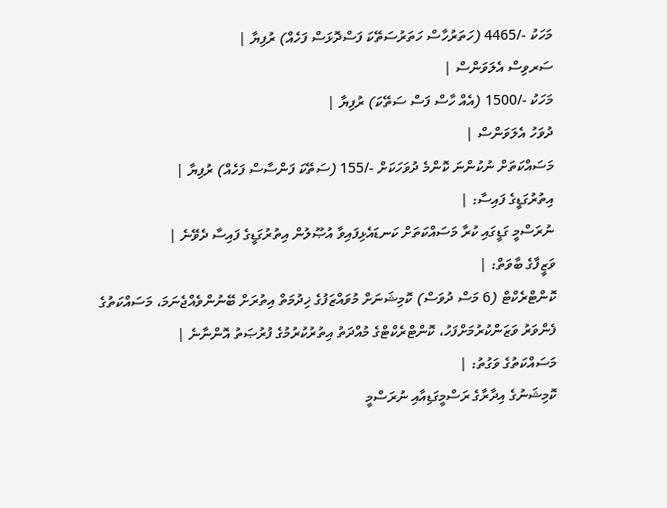މަހަކު -/4465 (ހަތަރުހާސް ހަތަރުސަތޭކަ ފަސްދޮޅަސް ފަހެއް) ރުފިޔާ |
ސަރވިސް އެލަވަންސް |
މަހަކު -/1500 (އެއް ހާސް ފަސް ސަތޭކަ) ރުފިޔާ |
ދުވަހު އެލަވަންސް |
މަސައްކަތަށް ނުކުންނަ ކޮންމެ ދުވަހަކަށް -/155 (ސަތޭކަ ފަންސާސް ފަހެއް) ރުފިޔާ |
އިތުރުގަޑީގެ ފައިސާ: |
ނުރަސްމީ ގަޑީގައި ކުރާ މަސައްކަތަށް ކަނޑައެޅިފައިވާ އުޞޫލުން އިތުރުގަޑީގެ ފައިސާ ދެވޭނެ |
ވަޒީފާގެ ބާވަތް: |
ކޮންޓްރެކްޓް (6 މަސް ދުވަސް) ކޮމިޝަނަށް މުވައްޒަފުގެ ޚިދުމަތް އިތުރަށް ބޭނުންވެއްޖެނަމަ، މަސައްކަތުގެ ފެންވަރު ވަޒަންކުރުމަށްފަހު، ކޮންޓްރެކްޓްގެ މުއްދަތު އިތުރުކުރުމުގެ ފުރުޞަތު އޮންނާނެ |
މަސައްކަތުގެ ވަގުތު: |
ކޮމިޝަނުގެ އިދާރާގެ ރަސްމީގަޑިއާއި ނުރަސްމީ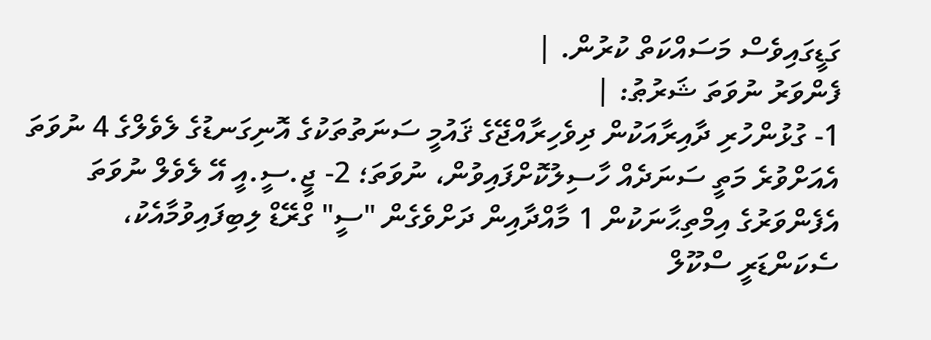ގަޑީގައިވެސް މަސައްކަތް ކުރުން. |
ފެންވަރު ނުވަތަ ޝަރުޠު: |
1- ގުޅުންހުރި ދާއިރާއަކުން ދިވެހިރާއްޖޭގެ ޤައުމީ ސަނަތުތަކުގެ އޮނިގަނޑުގެ ލެވެލްގެ 4 ނުވަތަ އެއަށްވުރެ މަތީ ސަނަދެއް ހާސިލުކޮށްފައިވުން، ނުވަތަ؛ 2- ޖީ.ސީ.އީ އޭ ލެވެލް ނުވަތަ އެފެންވަރުގެ އިމްތިޙާނަކުން 1 މާއްދާއިން ދަށްވެގެން "ސީ" ގްރޭޑް ލިބިފައިވުމާއެކު، ސެކަންޑަރީ ސްކޫލް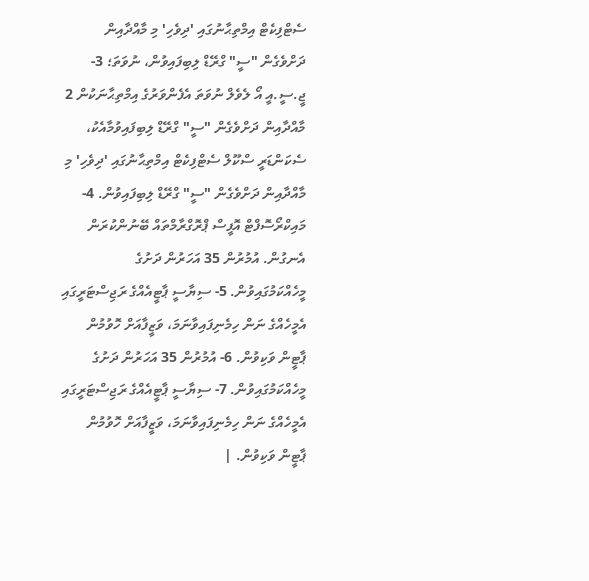ސެޓްފިކެޓް އިމްތިޙާނުގައި 'ދިވެހި' މި މާއްދާއިން ދަށްވެގެން "ސީ" ގްރޭޑް ލިބިފައިވުން، ނުވަތަ؛ 3- ޖީ.ސީ.އީ އޯ ލެވެލް ނުވަތަ އެފެންވަރުގެ އިމްތިޙާނަކުން 2 މާއްދާއިން ދަށްވެގެން "ސީ" ގްރޭޑް ލިބިފައިވުމާއެކު، ސެކަންޑަރީ ސްކޫލް ސެޓްފިކެޓް އިމްތިޙާނުގައި 'ދިވެހި' މި މާއްދާއިން ދަށްވެގެން "ސީ" ގްރޭޑް ލިބިފައިވުން. 4- މައިކްރޯސޮފްޓް އޮފީސް ޕްރޮގްރާމްތައް ބޭނުންކުރަން އެނގުން. އުމުރުން 35 އަހަރުން ދަށުގެ މީހެއްކަމުގައިވުން. 5- ސިޔާސީ ޕާޓީއެއްގެ ރަޖިސްޓަރީގައި އެމީހެއްގެ ނަން ހިމެނިފައިވާނަމަ، ވަޒީފާއަށް ހޮވުމުން ޕާޓީން ވަކިވުން. 6- އުމުރުން 35 އަހަރުން ދަށުގެ މީހެއްކަމުގައިވުން. 7- ސިޔާސީ ޕާޓީއެއްގެ ރަޖިސްޓަރީގައި އެމީހެއްގެ ނަން ހިމެނިފައިވާނަމަ، ވަޒީފާއަށް ހޮވުމުން ޕާޓީން ވަކިވުން. |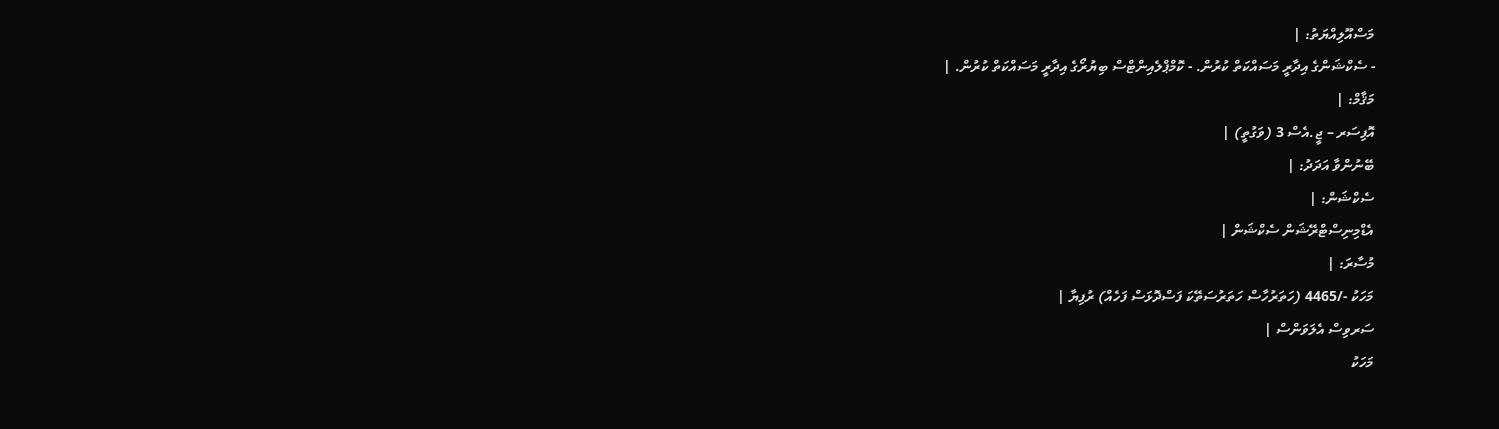މަސްއޫލިއްޔަތު: |
- ސެކްޝަންގެ އިދާރީ މަސައްކަތް ކުރުން. - ކޮމްޕްލެއިންޓްސް ބިޔުރޯގެ އިދާރީ މަސައްކަތް ކުރުން. |
މަޤާމް: |
އޮފިސަރ – ޖީ.އެސް 3 (ވަގުތީ) |
ބޭނުންވާ އަދަދު: |
ސެކްޝަން: |
އެޑްމިނިސްޓްރޭޝަން ސެކްޝަން |
މުސާރަ: |
މަހަކު -/4465 (ހަތަރުހާސް ހަތަރުސަތޭކަ ފަސްދޮޅަސް ފަހެއް) ރުފިޔާ |
ސަރވިސް އެލަވަންސް |
މަހަކު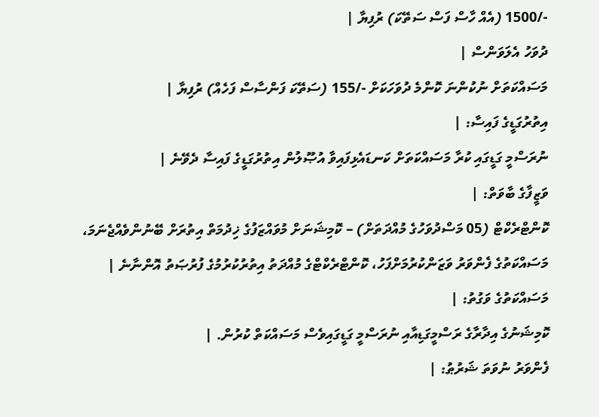-/1500 (އެއް ހާސް ފަސް ސަތޭކަ) ރުފިޔާ |
ދުވަހު އެލަވަންސް |
މަސައްކަތަށް ނުކުންނަ ކޮންމެ ދުވަހަކަށް -/155 (ސަތޭކަ ފަންސާސް ފަހެއް) ރުފިޔާ |
އިތުރުގަޑީގެ ފައިސާ: |
ނުރަސްމީ ގަޑީގައި ކުރާ މަސައްކަތަށް ކަނޑައެޅިފައިވާ އުޞޫލުން އިތުރުގަޑީގެ ފައިސާ ދެވޭނެ |
ވަޒީފާގެ ބާވަތް: |
ކޮންޓްރެކްޓް (05 މަސްދުވަހުގެ މުއްދަތަށް) – ކޮމިޝަނަށް މުވައްޒަފުގެ ޚިދުމަތް އިތުރަށް ބޭނުންވެއްޖެނަމަ، މަސައްކަތުގެ ފެންވަރު ވަޒަންކުރުމަށްފަހު، ކޮންޓްރެކްޓްގެ މުއްދަތު އިތުރުކުރުމުގެ ފުރުޞަތު އޮންނާނެ |
މަސައްކަތުގެ ވަގުތު: |
ކޮމިޝަނުގެ އިދާރާގެ ރަސްމީގަޑިއާއި ނުރަސްމީ ގަޑީގައިވެސް މަސައްކަތް ކުރުން. |
ފެންވަރު ނުވަތަ ޝަރުޠު: |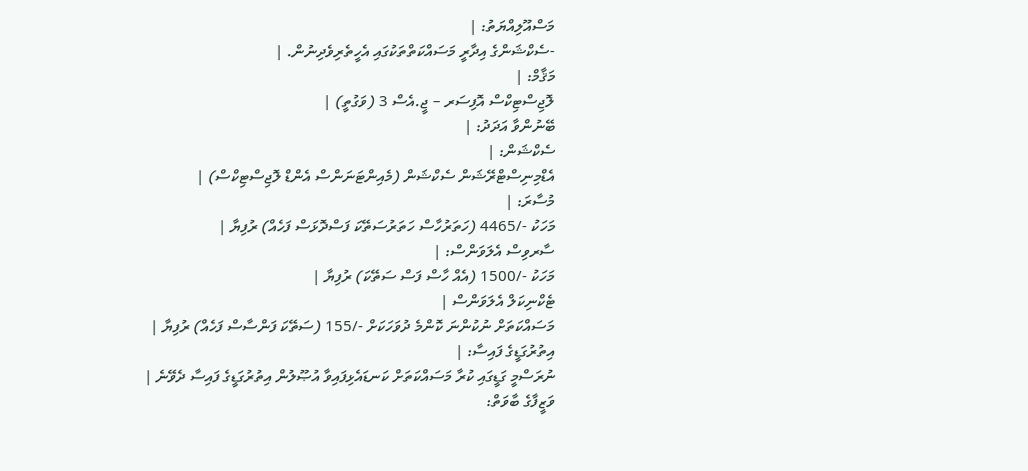މަސްއޫލިއްޔަތު: |
-ސެކްޝަންގެ އިދާރީ މަސައްކަތްތަކުގައި އެހީތެރިވެދިނުން. |
މަޤާމް: |
ލޮޖިސްޓިކްސް އޮފިސަރ – ޖީ.އެސް 3 (ވަގުތީ) |
ބޭނުންވާ އަދަދު: |
ސެކްޝަން: |
އެޑްމިނިސްޓްރޭޝަން ސެކްޝަން (މެއިންޓަނަންސް އެންޑް ލޮޖިސްޓިކްސް) |
މުސާރަ: |
މަހަކު -/4465 (ހަތަރުހާސް ހަތަރުސަތޭކަ ފަސްދޮޅަސް ފަހެއް) ރުފިޔާ |
ސާރވިސް އެލަވަންސް: |
މަހަކު -/1500 (އެއް ހާސް ފަސް ސަތޭކަ) ރުފިޔާ |
ޓެކްނިކަލް އެލަވަންސް |
މަސައްކަތަށް ނުކުންނަ ކޮންމެ ދުވަހަކަށް -/155 (ސަތޭކަ ފަންސާސް ފަހެއް) ރުފިޔާ |
އިތުރުގަޑީގެ ފައިސާ: |
ނުރަސްމީ ގަޑީގައި ކުރާ މަސައްކަތަށް ކަނޑައެޅިފައިވާ އުޞޫލުން އިތުރުގަޑީގެ ފައިސާ ދެވޭނެ |
ވަޒީފާގެ ބާވަތް: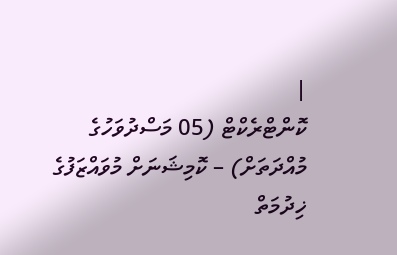|
ކޮންޓްރެކްޓް (05 މަސްދުވަހުގެ މުއްދަތަށް) – ކޮމިޝަނަށް މުވައްޒަފުގެ ޚިދުމަތް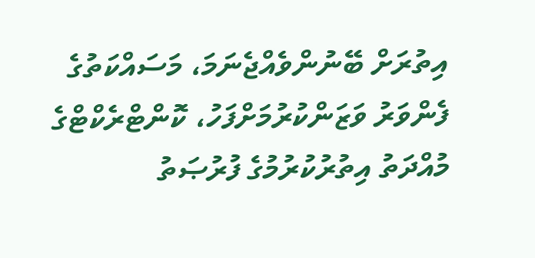އިތުރަށް ބޭނުންވެއްޖެނަމަ، މަސައްކަތުގެ ފެންވަރު ވަޒަންކުރުމަށްފަހު، ކޮންޓްރެކްޓްގެ މުއްދަތު އިތުރުކުރުމުގެ ފުރުޞަތު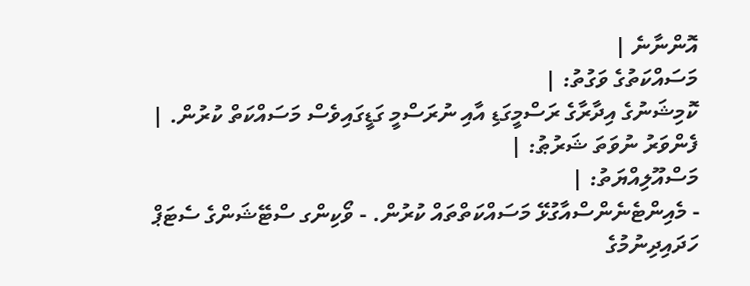އޮންނާނެ |
މަސައްކަތުގެ ވަގުތު: |
ކޮމިޝަނުގެ އިދާރާގެ ރަސްމީގަޑި އާއި ނުރަސްމީ ގަޑީގައިވެސް މަސައްކަތް ކުރުން. |
ފެންވަރު ނުވަތަ ޝަރުޠު: |
މަސްއޫލިއްޔަތު: |
- މެއިންޓެނެންސްއާގުޅޭ މަސައްކަތްތައް ކުރުން. - ވޯކިންގ ސްޓޭޝަންގެ ސެޓަޕް ހަދައިދިނުމުގެ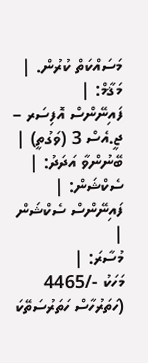މަސައްކަތް ކުރުން. |
މަޤާމް: |
ފައިނޭންސް އޮފިސަރ – ޖީ.އެސް 3 (ވަގުތީ) |
ބޭނުންވާ އަދަދު: |
ސެކްޝަން: |
ފައިނޭންސް ސެކްޝަން |
މުސާރަ: |
މަހަކު -/4465 (ހަތަރުހާސް ހަތަރުސަތޭކަ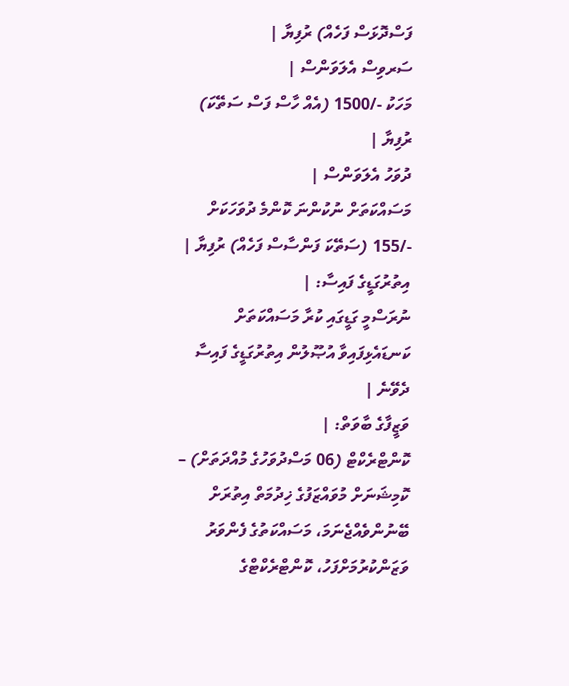ފަސްދޮޅަސް ފަހެއް) ރުފިޔާ |
ސަރވިސް އެލަވަންސް |
މަހަކު -/1500 (އެއް ހާސް ފަސް ސަތޭކަ) ރުފިޔާ |
ދުވަހު އެލަވަންސް |
މަސައްކަތަށް ނުކުންނަ ކޮންމެ ދުވަހަކަށް -/155 (ސަތޭކަ ފަންސާސް ފަހެއް) ރުފިޔާ |
އިތުރުގަޑީގެ ފައިސާ: |
ނުރަސްމީ ގަޑީގައި ކުރާ މަސައްކަތަށް ކަނޑައެޅިފައިވާ އުޞޫލުން އިތުރުގަޑީގެ ފައިސާ ދެވޭނެ |
ވަޒީފާގެ ބާވަތް: |
ކޮންޓްރެކްޓް (06 މަސްދުވަހުގެ މުއްދަތަށް) – ކޮމިޝަނަށް މުވައްޒަފުގެ ޚިދުމަތް އިތުރަށް ބޭނުންވެއްޖެނަމަ، މަސައްކަތުގެ ފެންވަރު ވަޒަންކުރުމަށްފަހު، ކޮންޓްރެކްޓްގެ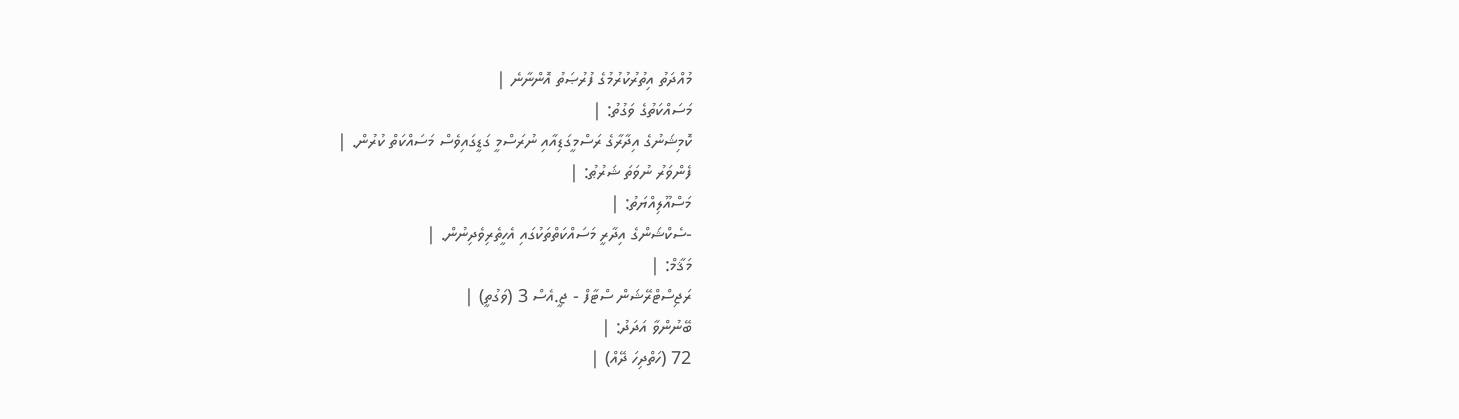މުއްދަތު އިތުރުކުރުމުގެ ފުރުޞަތު އޮންނާނެ |
މަސައްކަތުގެ ވަގުތު: |
ކޮމިޝަނުގެ އިދާރާގެ ރަސްމީގަޑިއާއި ނުރަސްމީ ގަޑީގައިވެސް މަސައްކަތް ކުރުން. |
ފެންވަރު ނުވަތަ ޝަރުޠު: |
މަސްއޫލިއްޔަތު: |
-ސެކްޝަންގެ އިދާރީ މަސައްކަތްތަކުގައި އެހީތެރިވެދިނުން. |
މަޤާމް: |
ރަޖިސްޓްރޭޝަން ސްޓާފް - ޖީ.އެސް 3 (ވަގުތީ) |
ބޭނުންވާ އަދަދު: |
72 (ހަތްދިހަ ދޭއް) |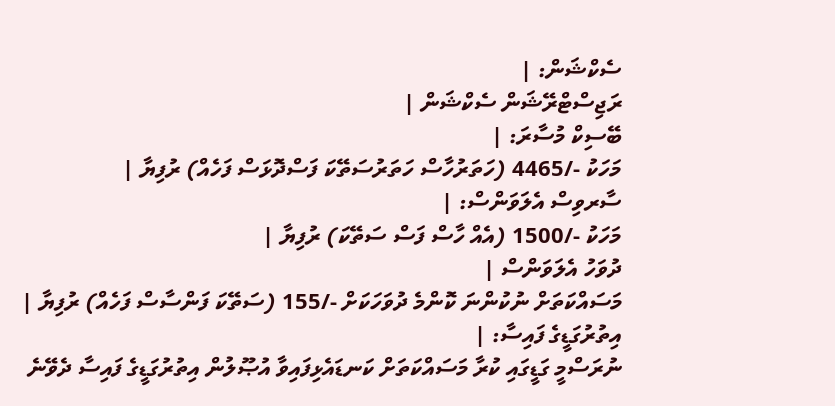ސެކްޝަން: |
ރަޖިސްޓްރޭޝަން ސެކްޝަން |
ބޭސިކް މުސާރަ: |
މަހަކު -/4465 (ހަތަރުހާސް ހަތަރުސަތޭކަ ފަސްދޮޅަސް ފަހެއް) ރުފިޔާ |
ސާރވިސް އެލަވަންސް: |
މަހަކު -/1500 (އެއް ހާސް ފަސް ސަތޭކަ) ރުފިޔާ |
ދުވަހު އެލަވަންސް |
މަސައްކަތަށް ނުކުންނަ ކޮންމެ ދުވަހަކަށް -/155 (ސަތޭކަ ފަންސާސް ފަހެއް) ރުފިޔާ |
އިތުރުގަޑީގެ ފައިސާ: |
ނުރަސްމީ ގަޑީގައި ކުރާ މަސައްކަތަށް ކަނޑައެޅިފައިވާ އުޞޫލުން އިތުރުގަޑީގެ ފައިސާ ދެވޭނެ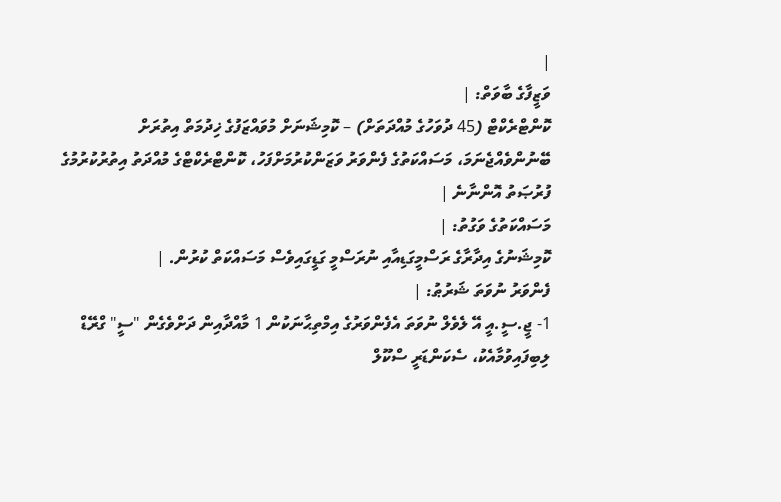|
ވަޒީފާގެ ބާވަތް: |
ކޮންޓްރެކްޓް (45 ދުވަހުގެ މުއްދަތަށް) – ކޮމިޝަނަށް މުވައްޒަފުގެ ޚިދުމަތް އިތުރަށް ބޭނުންވެއްޖެނަމަ، މަސައްކަތުގެ ފެންވަރު ވަޒަންކުރުމަށްފަހު، ކޮންޓްރެކްޓްގެ މުއްދަތު އިތުރުކުރުމުގެ ފުރުޞަތު އޮންނާނެ |
މަސައްކަތުގެ ވަގުތު: |
ކޮމިޝަނުގެ އިދާރާގެ ރަސްމީގަޑިއާއި ނުރަސްމީ ގަޑީގައިވެސް މަސައްކަތް ކުރުން. |
ފެންވަރު ނުވަތަ ޝަރުޠު: |
1- ޖީ.ސީ.އީ އޭ ލެވެލް ނުވަތަ އެފެންވަރުގެ އިމްތިޙާނަކުން 1 މާއްދާއިން ދަށްވެގެން "ސީ" ގްރޭޑް ލިބިފައިވުމާއެކު، ސެކަންޑަރީ ސްކޫލް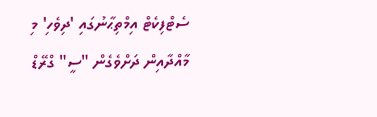ސެޓްފިކެޓް އިމްތިޙާނުގައި 'ދިވެހި' މި މާއްދާއިން ދަށްވެގެން "ސީ" ގްރޭޑް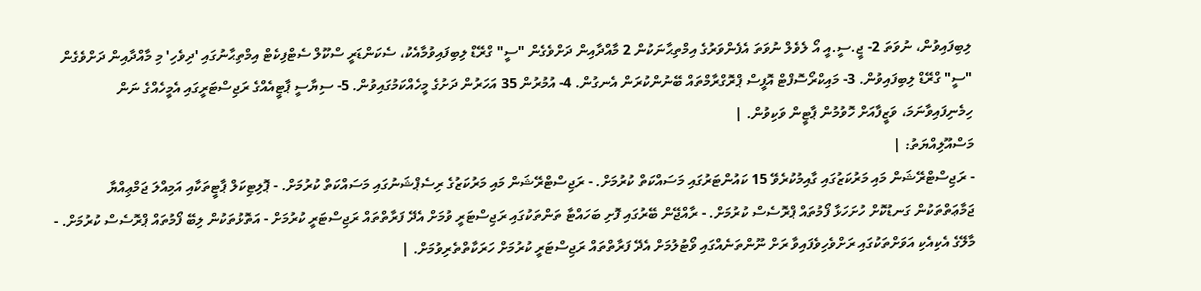ލިބިފައިވުން، ނުވަތަ 2- ޖީ.ސީ.އީ އޯ ލެވެލް ނުވަތަ އެފެންވަރުގެ އިމްތިޙާނަކުން 2 މާއްދާއިން ދަށްވެގެން "ސީ" ގްރޭޑް ލިބިފައިވުމާއެކު، ސެކަންޑަރީ ސްކޫލް ސެޓްފިކެޓް އިމްތިޙާނުގައި 'ދިވެހި' މި މާއްދާއިން ދަށްވެގެން "ސީ" ގްރޭޑް ލިބިފައިވުން. 3- މައިކްރޯސޮފްޓް އޮފީސް ޕްރޮގްރާމްތައް ބޭނުންކުރަން އެނގުން. 4- އުމުރުން 35 އަހަރުން ދަށުގެ މީހެއްކަމުގައިވުން. 5- ސިޔާސީ ޕާޓީއެއްގެ ރަޖިސްޓަރީގައި އެމީހެއްގެ ނަން ހިމެނިފައިވާނަމަ، ވަޒީފާއަށް ހޮވުމުން ޕާޓީން ވަކިވުން. |
މަސްއޫލިއްޔަތު: |
- ރަޖިސްޓްރޭޝަން މައި މަރުކަޒުގައި ގާއިމުކުރެވޭ 15 ކައުންޓަރުގައި މަސައްކަތް ކުރުމަށް. - ރަޖިސްޓްރޭޝަން މައި މަރުކަޒުގެ ރިސެޕްޝަނުގައި މަސައްކަތް ކުރުމަށް. - ޕޮލިޓިކަލް ޕާޓީތަކާއި އަމިއްލަ ޖަމްޢިއްޔާ ޖަމާޢަތްތަކުން ގަނޑުކޮށް ހުށަހަޅާ ފޯމުތައް ޕްރޮސެސް ކުރުމަށް. - ރާއްޖޭން ބޭރުގައި ފޮށި ބަހައްޓާ ތަންތަކުގައި ރަޖިސްޓަރީ ވުމަށް އެދޭ ފަރާތްތައް ރަޖިސްޓަރީ ކުރުމަށް - އަތޮޅުތަކުން ލިބޭ ފޯމުތައް ޕްރޮސެސް ކުރުމަށް. - މާލޭގެ އެކިއެކި އަވަށްތަކުގައި ރަށްވެހިވެފައިވާ ރަށް ނޫންތަނެއްގައި ވޯޓުލުމަށް އެދޭ ފަރާތްތައް ރަޖިސްޓަރީ ކުރުމަށް ހަރަކާތްތެރިވުމަށް. |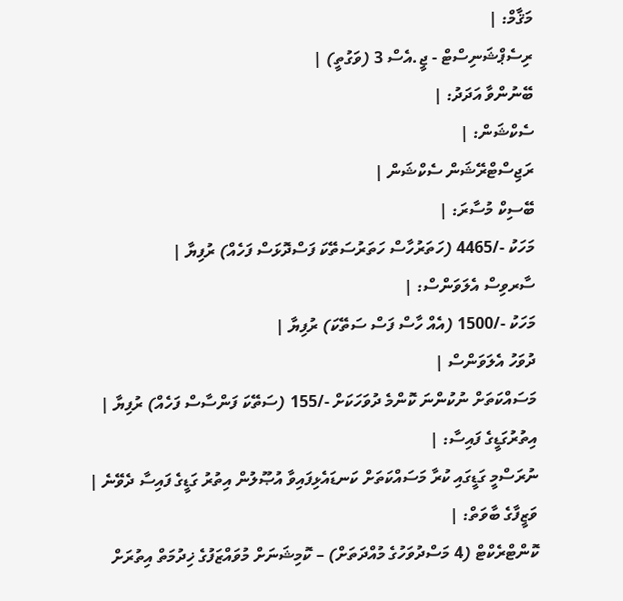މަޤާމް: |
ރިސެޕްޝަނިސްޓް - ޖީ.އެސް 3 (ވަގުތީ) |
ބޭނުންވާ އަދަދު: |
ސެކްޝަން: |
ރަޖިސްޓްރޭޝަން ސެކްޝަން |
ބޭސިކް މުސާރަ: |
މަހަކު -/4465 (ހަތަރުހާސް ހަތަރުސަތޭކަ ފަސްދޮޅަސް ފަހެއް) ރުފިޔާ |
ސާރވިސް އެލަވަންސް: |
މަހަކު -/1500 (އެއް ހާސް ފަސް ސަތޭކަ) ރުފިޔާ |
ދުވަހު އެލަވަންސް |
މަސައްކަތަށް ނުކުންނަ ކޮންމެ ދުވަހަކަށް -/155 (ސަތޭކަ ފަންސާސް ފަހެއް) ރުފިޔާ |
އިތުރުގަޑީގެ ފައިސާ: |
ނުރަސްމީ ގަޑީގައި ކުރާ މަސައްކަތަށް ކަނޑައެޅިފައިވާ އުޞޫލުން އިތުރު ގަޑީގެ ފައިސާ ދެވޭނެ |
ވަޒީފާގެ ބާވަތް: |
ކޮންޓްރެކްޓް (4 މަސްދުވަހުގެ މުއްދަތަށް) – ކޮމިޝަނަށް މުވައްޒަފުގެ ޚިދުމަތް އިތުރަށް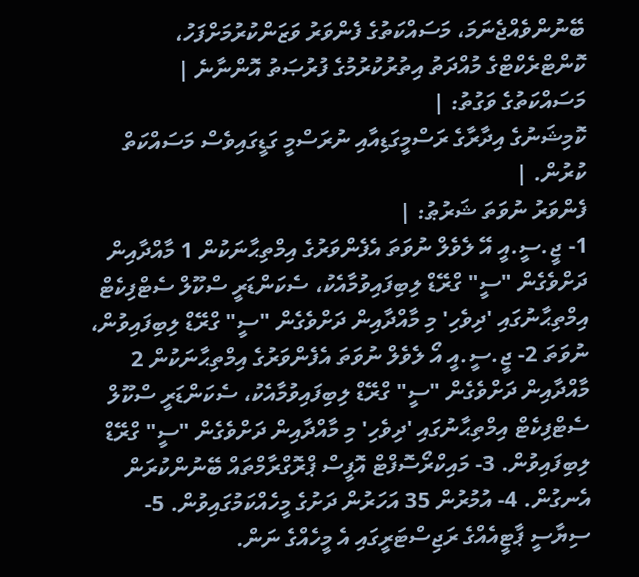ބޭނުންވެއްޖެނަމަ، މަސައްކަތުގެ ފެންވަރު ވަޒަންކުރުމަށްފަހު، ކޮންޓްރެކްޓްގެ މުއްދަތު އިތުރުކުރުމުގެ ފުރުޞަތު އޮންނާނެ |
މަސައްކަތުގެ ވަގުތު: |
ކޮމިޝަނުގެ އިދާރާގެ ރަސްމީގަޑިއާއި ނުރަސްމީ ގަޑީގައިވެސް މަސައްކަތް ކުރުން. |
ފެންވަރު ނުވަތަ ޝަރުޠު: |
1- ޖީ.ސީ.އީ އޭ ލެވެލް ނުވަތަ އެފެންވަރުގެ އިމްތިޙާނަކުން 1 މާއްދާއިން ދަށްވެގެން "ސީ" ގްރޭޑް ލިބިފައިވުމާއެކު، ސެކަންޑަރީ ސްކޫލް ސެޓްފިކެޓް އިމްތިޙާނުގައި 'ދިވެހި' މި މާއްދާއިން ދަށްވެގެން "ސީ" ގްރޭޑް ލިބިފައިވުން، ނުވަތަ 2- ޖީ.ސީ.އީ އޯ ލެވެލް ނުވަތަ އެފެންވަރުގެ އިމްތިޙާނަކުން 2 މާއްދާއިން ދަށްވެގެން "ސީ" ގްރޭޑް ލިބިފައިވުމާއެކު، ސެކަންޑަރީ ސްކޫލް ސެޓްފިކެޓް އިމްތިޙާނުގައި 'ދިވެހި' މި މާއްދާއިން ދަށްވެގެން "ސީ" ގްރޭޑް ލިބިފައިވުން. 3- މައިކްރޯސޮފްޓް އޮފީސް ޕްރޮގްރާމްތައް ބޭނުންކުރަން އެނގުން. 4- އުމުރުން 35 އަހަރުން ދަށުގެ މީހެއްކަމުގައިވުން. 5- ސިޔާސީ ޕާޓީއެއްގެ ރަޖިސްޓަރީގައި އެ މީހެއްގެ ނަން.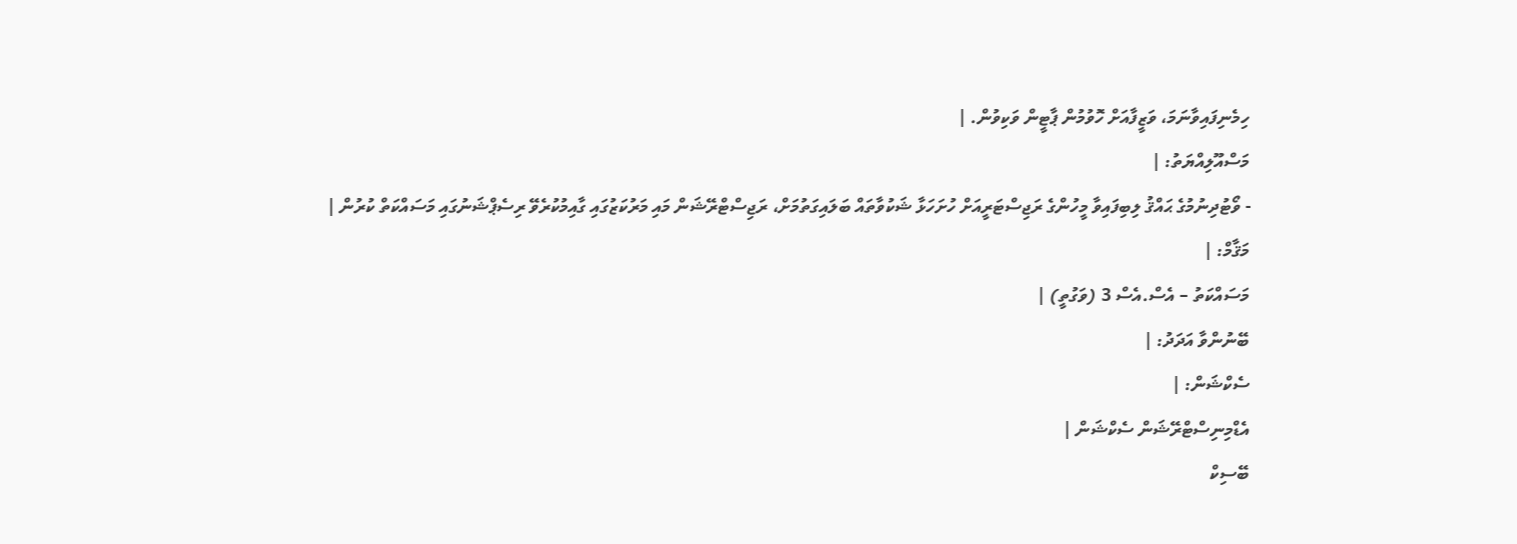ހިމެނިފައިވާނަމަ، ވަޒީފާއަށް ހޮވުމުން ޕާޓީން ވަކިވުން. |
މަސްއޫލިއްޔަތު: |
- ވޯޓުދިނުމުގެ ޙައްޤު ލިބިފައިވާ މީހުންގެ ރަޖިސްޓަރީއަށް ހުށަހަޅާ ޝަކުވާތައް ބަލައިގަތުމަށް، ރަޖިސްޓްރޭޝަން މައި މަރުކަޒުގައި ގާއިމުކުރެވޭ ރިސެޕްޝަނުގައި މަސައްކަތް ކުރުން |
މަޤާމް: |
މަސައްކަތު – އެސް.އެސް 3 (ވަގުތީ) |
ބޭނުންވާ އަދަދު: |
ސެކްޝަން: |
އެޑްމިނިސްޓްރޭޝަން ސެކްޝަން |
ބޭސިކް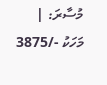މުސާރަ: |
މަހަކު -/3875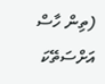(ތިން ހާސް އަށްސަތޭކަ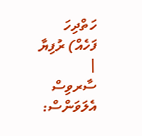ހަތްދިހަ ފަހެއް) ރުފިޔާ |
ސާރވިސް އެލަވަންސް: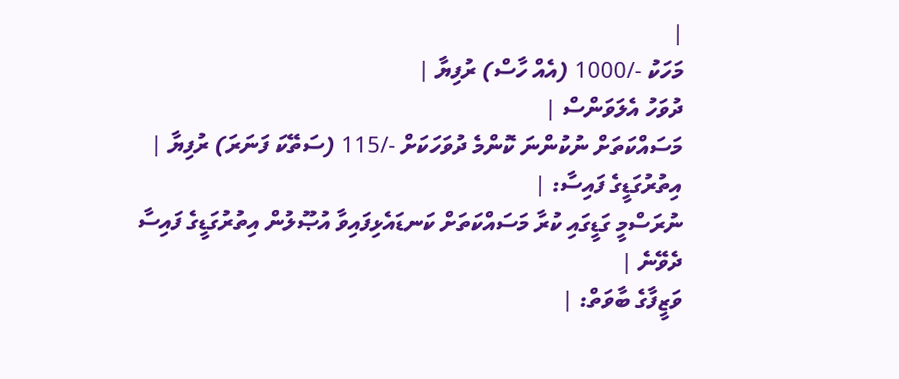|
މަހަކު -/1000 (އެއް ހާސް) ރުފިޔާ |
ދުވަހު އެލަވަންސް |
މަސައްކަތަށް ނުކުންނަ ކޮންމެ ދުވަހަކަށް -/115 (ސަތޭކަ ފަނަރަ) ރުފިޔާ |
އިތުރުގަޑީގެ ފައިސާ: |
ނުރަސްމީ ގަޑީގައި ކުރާ މަސައްކަތަށް ކަނޑައެޅިފައިވާ އުޞޫލުން އިތުރުގަޑީގެ ފައިސާ ދެވޭނެ |
ވަޒީފާގެ ބާވަތް: |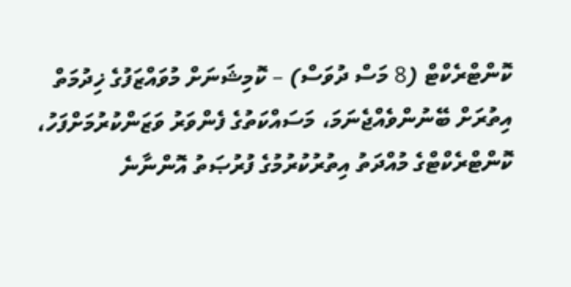ކޮންޓްރެކްޓް (8 މަސް ދުވަސް) – ކޮމިޝަނަށް މުވައްޒަފުގެ ޚިދުމަތް އިތުރަށް ބޭނުންވެއްޖެނަމަ، މަސައްކަތުގެ ފެންވަރު ވަޒަންކުރުމަށްފަހު، ކޮންޓްރެކްޓްގެ މުއްދަތު އިތުރުކުރުމުގެ ފުރުޞަތު އޮންނާނެ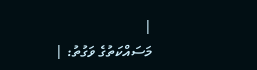|
މަސައްކަތުގެ ވަގުތު: |